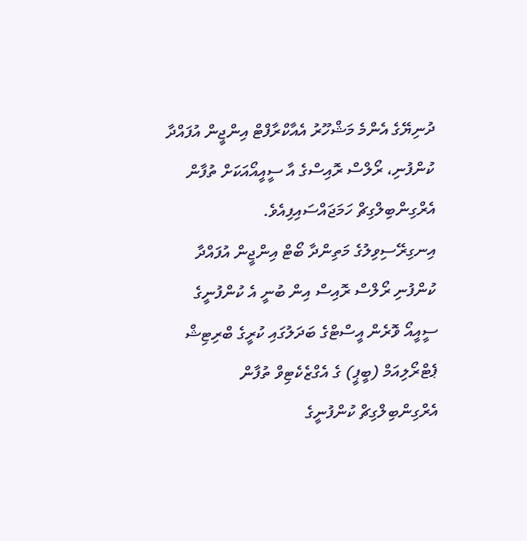ދުނިޔޭގެ އެންމެ މަޝްހޫރު އެއާކްރާފްޓް އިންޖީން އުފައްދާ ކުންފުނި، ރޯލްސް ރޮއިސްގެ އާ ސީއީއޯއަކަށް ތުފާން އެރްގިންބިލްގިޗް ހަމަޖައްސައިފިއެވެ.
އިނގިރޭސިވިލުގެ މަތިންދާ ބޯޓް އިންޖީން އުފައްދާ ކުންފުނި ރޯލްސް ރޮއިސް އިން ބުނީ އެ ކުންފުނީގެ ސީއީއޯ ވޮރެން އީސްޓްގެ ބަދަލުގައި ކުރީގެ ބްރިޓިޝް ޕެޓްރޯލިއަމް (ބީޕީ) ގެ އެގްޒެކެޓިވް ތުފާން އެރްގިންބިލްގިޗް ކުންފުނީގެ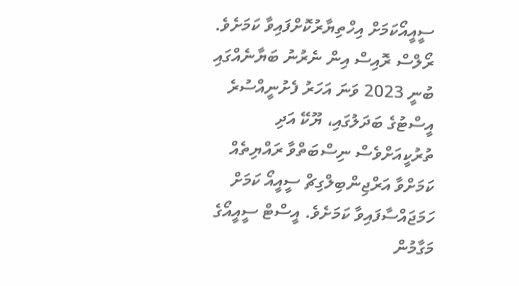ސީއީއޯކަމަށް އިހްތިޔާރުކޮށްފައިވާ ކަމަށެވެ.
ރޯލްސް ރޮއިސް އިން ނެރުނު ބަޔާނެއްގައި ބުނީ 2023 ވަނަ އަހަރު ފެށުނީއްސުރެ އީސްޓުގެ ބަދަލުގައި، ޔޫކޭ އަދި ތުރުކީއަށްވެސް ނިސްބަތްވާ ރައްޔިތެއް ކަމަށްވާ އަރްޖިންބިލްގިޗް ސީއީއޯ ކަމަށް ހަމަޖައްސާފައިވާ ކަމަށެވެ. އީސްޓް ސީއީއޯގެ މަގާމުން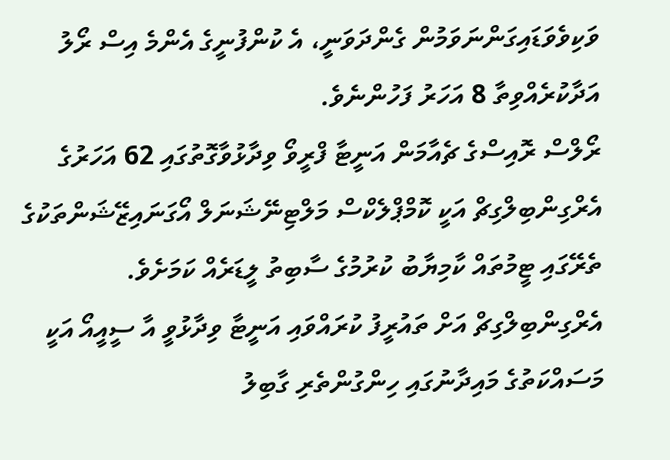ވަކިވެވަޑައިގަންނަވަމުން ގެންދަވަނީ، އެ ކުންފުނީގެ އެންމެ އިސް ރޯލު އަދާކުރެއްވިތާ 8 އަހަރު ފަހުންނެވެ.
ރޯލްސް ރޮއިސްގެ ޗެއާމަން އަނީޓާ ފްރީވޯ ވިދާޅުވާގޮތުގައި 62 އަހަރުގެ އެރްގިންބިލްގިޗް އަކީ ކޮމްޕްލެކްސް މަލްޓިނޭޝަނަލް އޯގަނައިޒޭޝަންތަކުގެ ތެރޭގައި ޓީމުތައް ކާމިޔާބު ކުރުމުގެ ސާބިތު ލީޑަރެއް ކަމަށެވެ.
އެރްގިންބިލްގިޗް އަށް ތައުރީފު ކުރައްވައި އަނީޓާ ވިދާޅުވީ އާ ސީއީއޯ އަކީ މަސައްކަތުގެ މައިދާނުގައި ހިންގުންތެރި ގާބިލު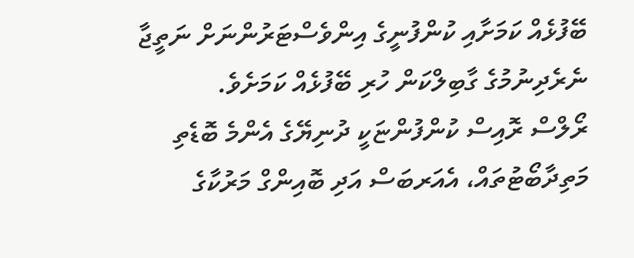ބޭފުޅެއް ކަމަށާއި ކުންފުނީގެ އިންވެސްޓަރުންނަށް ނަތީޖާ ނެރެދިނުމުގެ ގާބިލްކަން ހުރި ބޭފުޅެއް ކަމަށެވެ.
ރޯލްސް ރޮއިސް ކުންފުންޏަކީ ދުނިޔޭގެ އެންމެ ބޮޑެތި މަތިދާބޯޓުތައް، އެއަރބަސް އަދި ބޮއިންގް މަރުކާގެ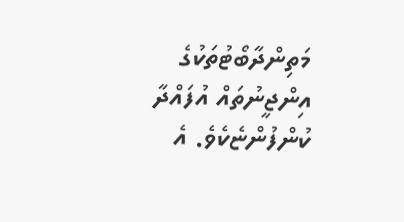މަތިންދާބޯޓުތަކުގެ އިންޖީނުތައް އުފައްދާ ކުންފުންޏެކެވެ. އެ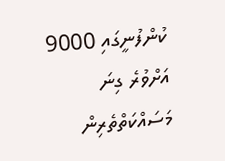ކުންފުނީގައި 9000 އަށްވުރެ ގިނަ މަސައްކަތްތެރިން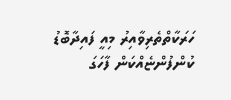ހަރަކާތްތެރިވާއިރު މިއީ ފައިދާބޮޑު ކުންފުންޏެއްކަން ފާހަގަ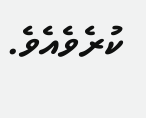ކުރެވެއެވެ.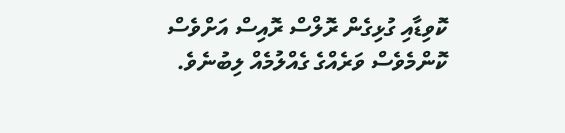ކޮވިޑާއި ގުޅިގެން ރޮލްސް ރޮއިސް އަށްވެސް ކޮންމެވެސް ވަރެއްގެ ގެއްލުމެއް ލިބުނެވެ.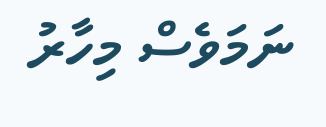ނަމަވެސް މިހާރު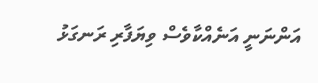އަންނަނީ އަނެއްކާވެސް ވިޔަފާރި ރަނގަޅު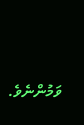ވަމުންނެވެ.